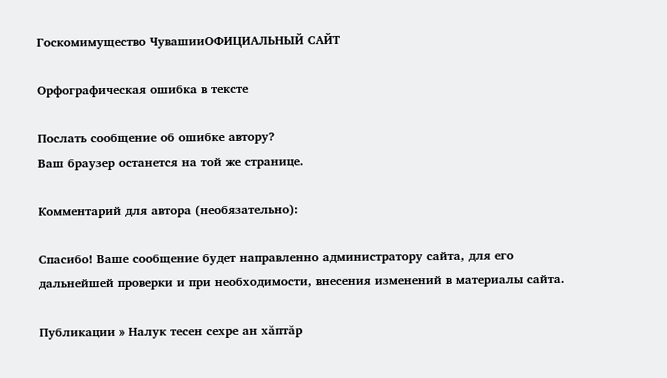Госкомимущество ЧувашииОФИЦИАЛЬНЫЙ САЙТ

Орфографическая ошибка в тексте

Послать сообщение об ошибке автору?
Ваш браузер останется на той же странице.

Комментарий для автора (необязательно):

Спасибо! Ваше сообщение будет направленно администратору сайта, для его дальнейшей проверки и при необходимости, внесения изменений в материалы сайта.

Публикации » Налук тесен сехре ан хăптăр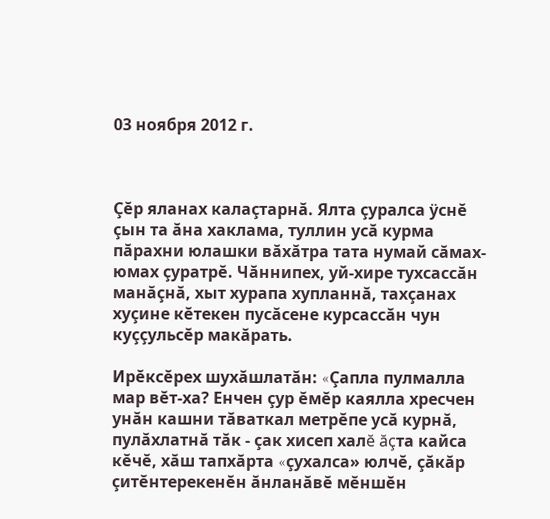03 ноября 2012 г.



Çĕр яланах калаçтарнă. Ялта çуралса ÿснĕ çын та ăна хаклама, туллин усă курма пăрахни юлашки вăхăтра тата нумай сăмах-юмах çуратрĕ. Чăннипех, уй-хире тухсассăн манăçнă, хыт хурапа хупланнă, тахçанах хуçине кĕтекен пусăсене курсассăн чун куççульсĕр макăрать.

Ирĕксĕрех шухăшлатăн: «Çапла пулмалла мар вĕт-ха? Енчен çур ĕмĕр каялла хресчен унăн кашни тăваткал метрĕпе усă курнă, пулăхлатнă тăк - çак хисеп халĕ ăçта кайса кĕчĕ, хăш тапхăрта «çухалса» юлчĕ, çăкăр çитĕнтерекенĕн ăнланăвĕ мĕншĕн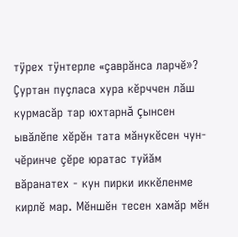тÿрех тÿнтерле «çаврăнса ларчĕ»? Çуртан пуçласа хура кĕрччен лăш курмасăр тар юхтарнă çынсен ывăлĕпе хĕрĕн тата мăнукĕсен чун-чĕринче çĕре юратас туйăм вăранатех - кун пирки иккĕленме кирлĕ мар. Мĕншĕн тесен хамăр мĕн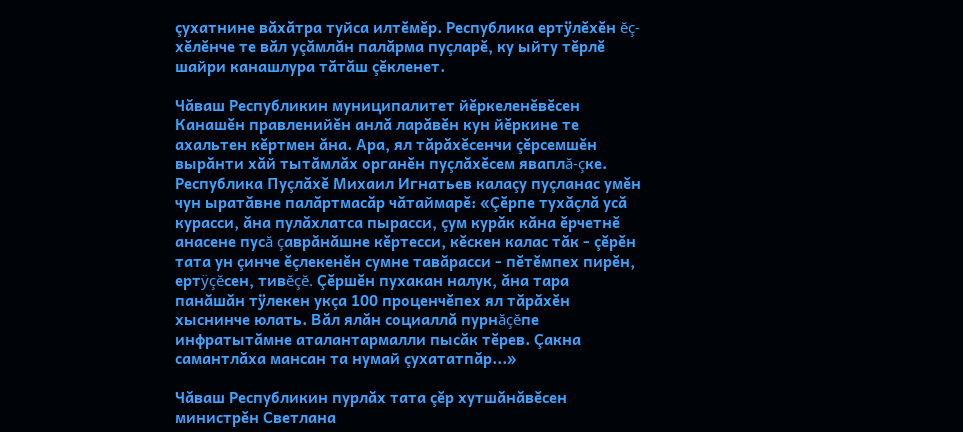çухатнине вăхăтра туйса илтĕмĕр. Республика ертÿлĕхĕн ĕç-хĕлĕнче те вăл уçăмлăн палăрма пуçларĕ, ку ыйту тĕрлĕ шайри канашлура тăтăш çĕкленет.

Чăваш Республикин муниципалитет йĕркеленĕвĕсен Канашĕн правленийĕн анлă ларăвĕн кун йĕркине те ахальтен кĕртмен ăна. Ара, ял тăрăхĕсенчи çĕрсемшĕн вырăнти хăй тытăмлăх органĕн пуçлăхĕсем яваплă-çке. Республика Пуçлăхĕ Михаил Игнатьев калаçу пуçланас умĕн чун ыратăвне палăртмасăр чăтаймарĕ: «Çĕрпе тухăçлă усă курасси, ăна пулăхлатса пырасси, çум курăк кăна ĕрчетнĕ анасене пусă çаврăнăшне кĕртесси, кĕскен калас тăк - çĕрĕн тата ун çинче ĕçлекенĕн сумне тавăрасси - пĕтĕмпех пирĕн, ертÿçĕсен, тивĕçĕ. Çĕршĕн пухакан налук, ăна тара панăшăн тÿлекен укçа 100 проценчĕпех ял тăрăхĕн хыснинче юлать. Вăл ялăн социаллă пурнăçĕпе инфратытăмне аталантармалли пысăк тĕрев. Çакна самантлăха мансан та нумай çухататпăр...»

Чăваш Республикин пурлăх тата çĕр хутшăнăвĕсен министрĕн Светлана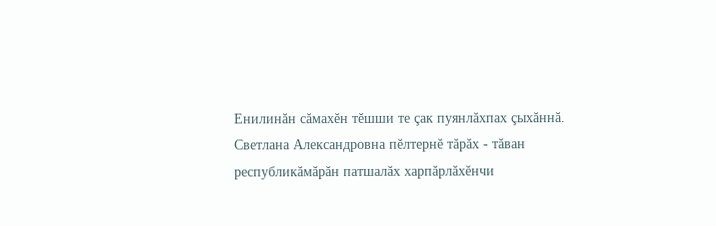Енилинăн сăмахĕн тĕшши те çак пуянлăхпах çыхăннă. Светлана Александровна пĕлтернĕ тăрăх - тăван республикăмăрăн патшалăх харпăрлăхĕнчи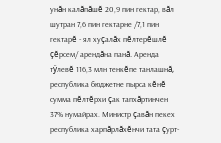унăн калăпăшĕ 20,9 пин гектар, вăл шутран 7,6 пин гектарне /7,1 пин гектарĕ - ял хуçалăх пĕлтерĕшлĕ çĕрсем/ арендăна панă. Аренда тÿлевĕ 116,3 млн тенкĕпе танлашнă, республика бюджетне пырса кĕнĕ сумма пĕлтĕрхи çак тапхăртинчен 37% нумайрах. Министр çавăн пекех республика харпăрлăхĕнчи тата çурт-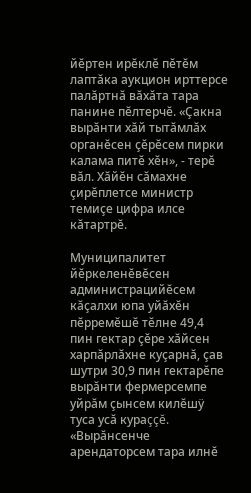йĕртен ирĕклĕ пĕтĕм лаптăка аукцион ирттерсе палăртнă вăхăта тара панине пĕлтерчĕ. «Çакна вырăнти хăй тытăмлăх органĕсен çĕрĕсем пирки калама питĕ хĕн», - терĕ вăл. Хăйĕн сăмахне çирĕплетсе министр темиçе цифра илсе кăтартрĕ.

Муниципалитет йĕркеленĕвĕсен администрацийĕсем кăçалхи юпа уйăхĕн пĕрремĕшĕ тĕлне 49,4 пин гектар çĕре хăйсен харпăрлăхне куçарнă, çав шутри 30,9 пин гектарĕпе вырăнти фермерсемпе уйрăм çынсем килĕшÿ туса усă кураççĕ. «Вырăнсенче арендаторсем тара илнĕ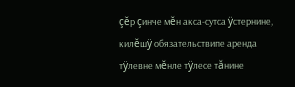çĕр çинче мĕн акса-сутса ÿстернине, килĕшÿ обязательствипе аренда тÿлевне мĕнле тÿлесе тăнине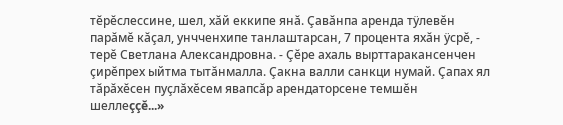тĕрĕслессине, шел, хăй еккипе янă. Çавăнпа аренда тÿлевĕн парăмĕ кăçал, унчченхипе танлаштарсан, 7 процента яхăн ÿсрĕ, - терĕ Светлана Александровна. - Çĕре ахаль вырттаракансенчен çирĕпрех ыйтма тытăнмалла. Çакна валли санкци нумай. Çапах ял тăрăхĕсен пуçлăхĕсем явапсăр арендаторсене темшĕн шеллеççĕ...»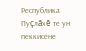Республика Пуçлăхĕ те ун пеккисене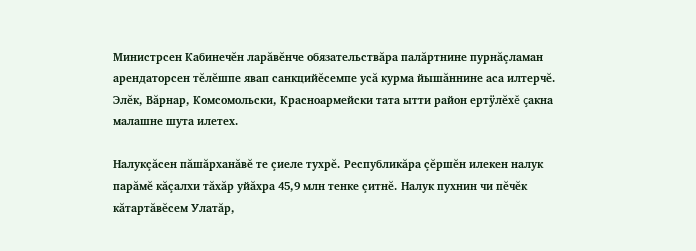Министрсен Кабинечĕн ларăвĕнче обязательствăра палăртнине пурнăçламан арендаторсен тĕлĕшпе явап санкцийĕсемпе усă курма йышăннине аса илтерчĕ. Элĕк, Вăрнар, Комсомольски, Красноармейски тата ытти район ертÿлĕхĕ çакна малашне шута илетех.

Налукçăсен пăшăрханăвĕ те çиеле тухрĕ. Республикăра çĕршĕн илекен налук парăмĕ кăçалхи тăхăр уйăхра 45,9 млн тенке çитнĕ. Налук пухнин чи пĕчĕк кăтартăвĕсем Улатăр,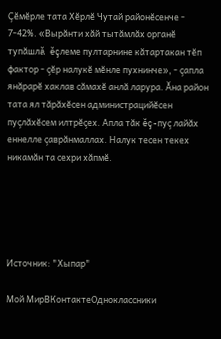Çĕмĕрле тата Хĕрлĕ Чутай районĕсенче - 7-42%. «Вырăнти хăй тытăмлăх органĕ тупăшлă ĕçлеме пултарнине кăтартакан тĕп фактор - çĕр налукĕ мĕнле пухнинче», - çапла янăрарĕ хаклав сăмахĕ анлă ларура. Ăна район тата ял тăрăхĕсен администрацийĕсен пуçлăхĕсем илтрĕçех. Апла тăк ĕç-пуç лайăх еннелле çаврăнмаллах. Налук тесен текех никамăн та сехри хăпмĕ.





Источник: "Хыпар"

Мой МирВКонтактеОдноклассники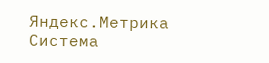Яндекс.Метрика
Система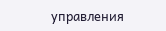управления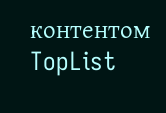контентом
TopList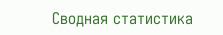Сводная статистика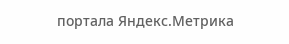портала Яндекс.Метрика